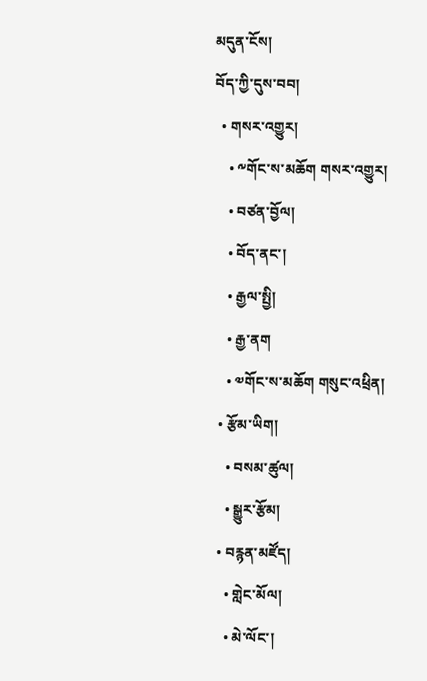མདུན་ངོས།
བོད་ཀྱི་དུས་བབ།
  • གསར་འགྱུར།
    • ༸གོང་ས་མཆོག གསར་འགྱུར།
    • བཙན་བྱོལ།
    • བོད་ནང་།
    • རྒྱལ་སྤྱི།
    • རྒྱ་ནག
    • ༧གོང་ས་མཆོག གསུང་འཕྲིན།
  • རྩོམ་ཡིག།
    • བསམ་ཚུལ།
    • སྒྱུར་རྩོམ།
  • བརྙན་མཛོད།
    • གླེང་མོལ།
    • མེ་ལོང་།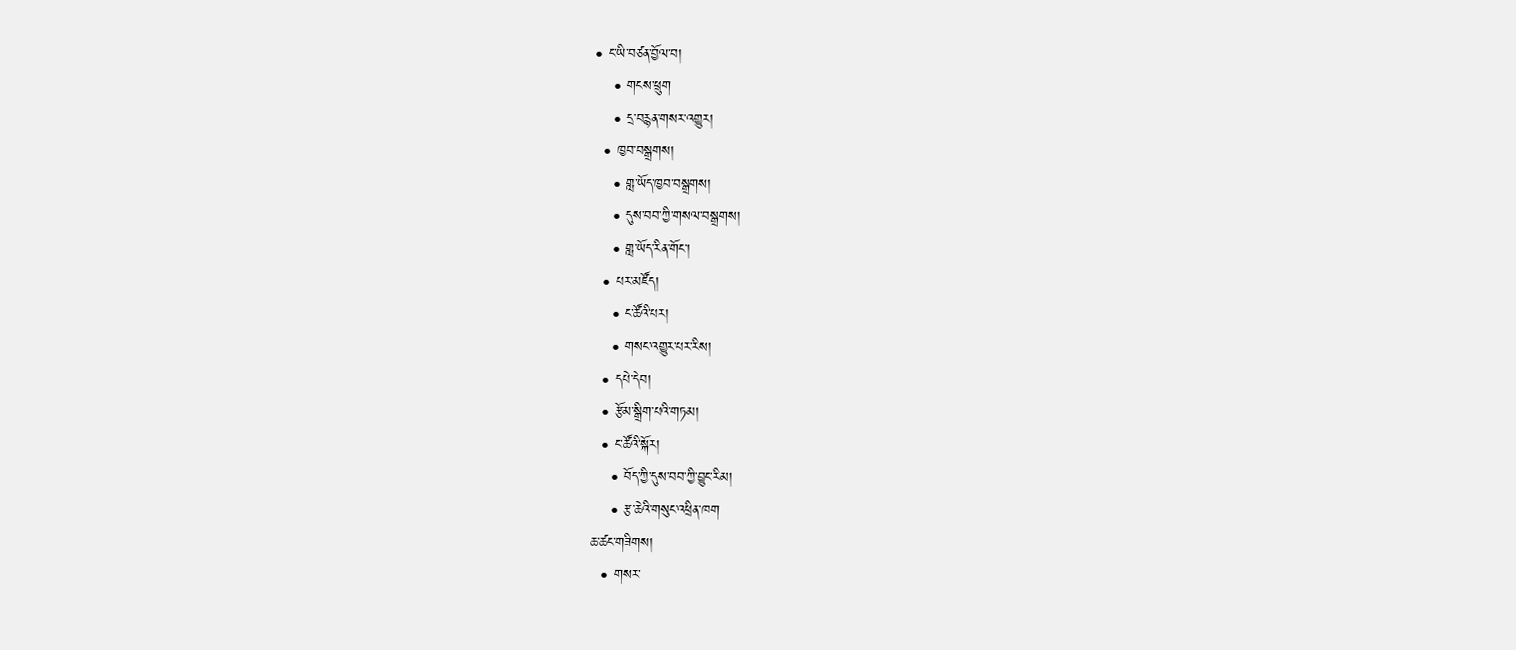• ང་ཡི་བཙན་བྱོལ་བ།
    • གངས་ཕྲུག
    • དྲ་བརྙན་གསར་འགྱུར།
  • ཁྱབ་བསྒྲགས།
    • གླ་ཡོད་ཁྱབ་བསྒྲགས།
    • དུས་བབ་ཀྱི་གསལ་བསྒྲགས།
    • གླ་ཡོད་རིན་གོང་།
  • པར་མཛོད།
    • ང་ཚོའི་པར།
    • གསང་འགྱུར་པར་རིས།
  • དཔེ་དེབ།
  • རྩོམ་སྒྲིག་པའི་གཏམ།
  • ང་ཚོའི་སྐོར།
    • བོད་ཀྱི་དུས་བབ་ཀྱི་བྱུང་རིམ།
    • རྩ་ཆེའི་གསུང་འཕྲིན་ཁག
ཆ་ཚང་གཟིགས།
  • གསར་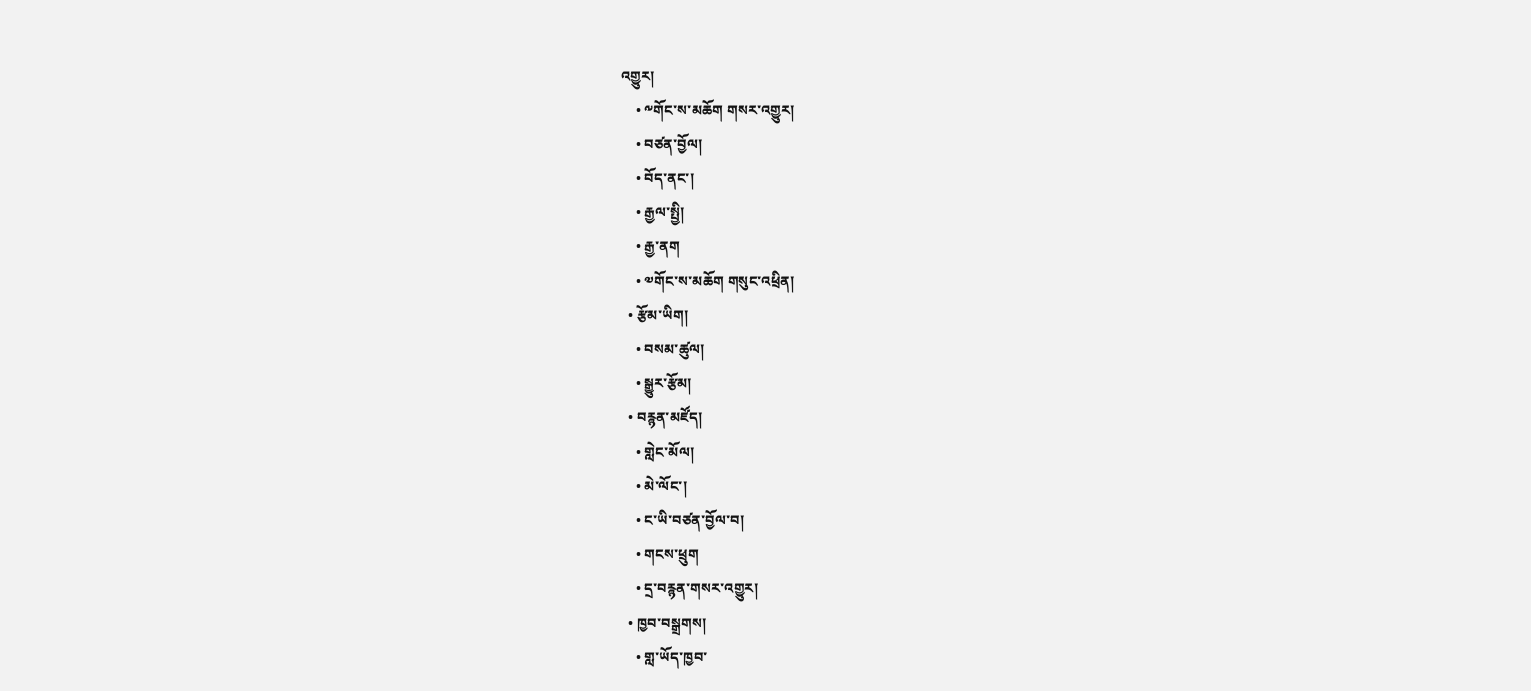འགྱུར།
    • ༸གོང་ས་མཆོག གསར་འགྱུར།
    • བཙན་བྱོལ།
    • བོད་ནང་།
    • རྒྱལ་སྤྱི།
    • རྒྱ་ནག
    • ༧གོང་ས་མཆོག གསུང་འཕྲིན།
  • རྩོམ་ཡིག།
    • བསམ་ཚུལ།
    • སྒྱུར་རྩོམ།
  • བརྙན་མཛོད།
    • གླེང་མོལ།
    • མེ་ལོང་།
    • ང་ཡི་བཙན་བྱོལ་བ།
    • གངས་ཕྲུག
    • དྲ་བརྙན་གསར་འགྱུར།
  • ཁྱབ་བསྒྲགས།
    • གླ་ཡོད་ཁྱབ་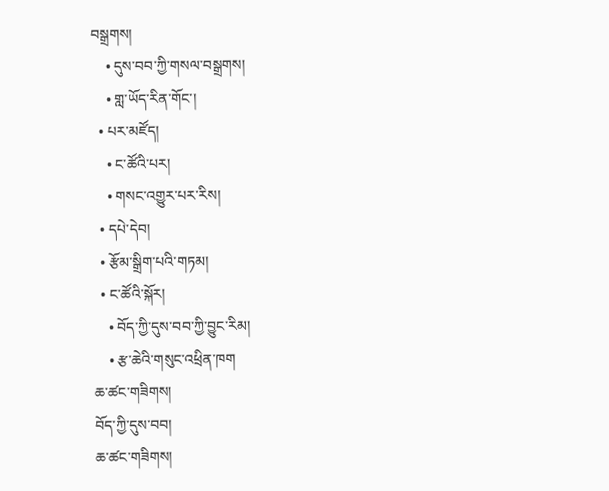བསྒྲགས།
    • དུས་བབ་ཀྱི་གསལ་བསྒྲགས།
    • གླ་ཡོད་རིན་གོང་།
  • པར་མཛོད།
    • ང་ཚོའི་པར།
    • གསང་འགྱུར་པར་རིས།
  • དཔེ་དེབ།
  • རྩོམ་སྒྲིག་པའི་གཏམ།
  • ང་ཚོའི་སྐོར།
    • བོད་ཀྱི་དུས་བབ་ཀྱི་བྱུང་རིམ།
    • རྩ་ཆེའི་གསུང་འཕྲིན་ཁག
ཆ་ཚང་གཟིགས།
བོད་ཀྱི་དུས་བབ།
ཆ་ཚང་གཟིགས།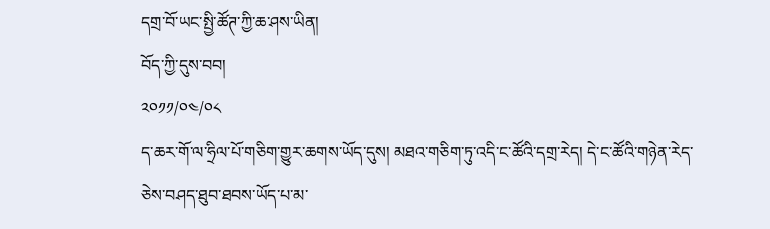དགྲ་བོ་ཡང་སྤྱི་ཚོཊ་ཀྱི་ཆ་ཤས་ཡིན།
བོད་ཀྱི་དུས་བབ།
༢༠༡༡/༠༤/༠༨
ད་ཆར་གོ་ལ་ཧྲིལ་པོ་གཅིག་གྱུར་ཆགས་ཡོད་དུས། མཐའ་གཅིག་ཏུ་འདི་ང་ཚོའི་དགྲ་རེད། དེ་ང་ཚོའི་གཉེན་རེད་ཅེས་བཤད་ཐུབ་ཐབས་ཡོད་པ་མ་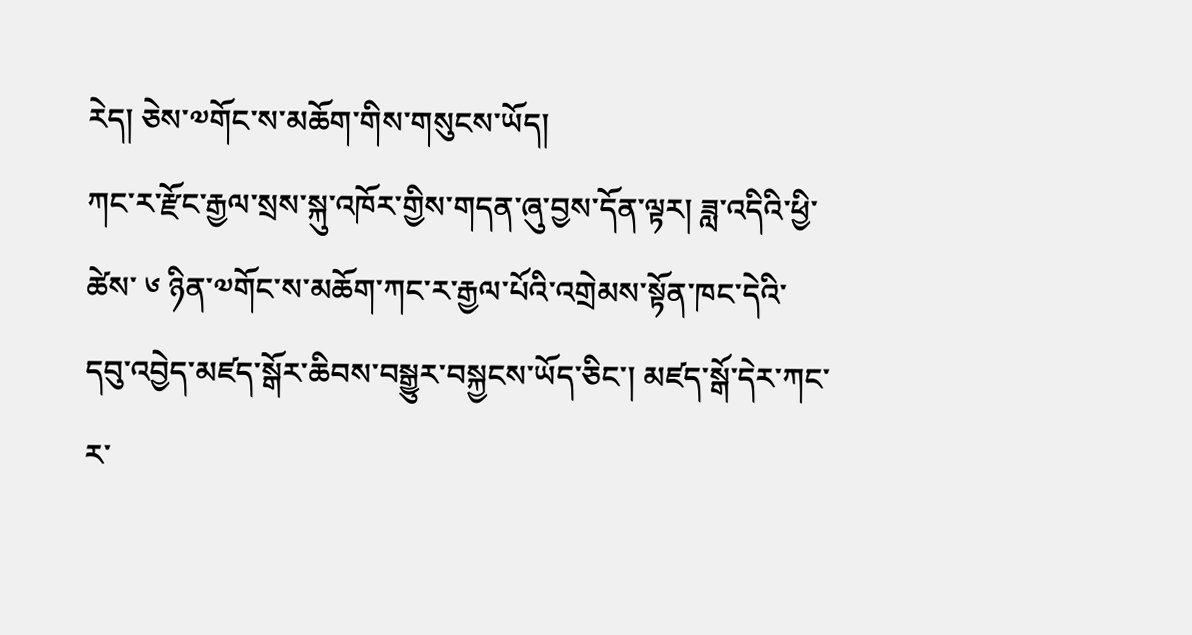རེད། ཅེས་༧གོང་ས་མཆོག་གིས་གསུངས་ཡོད།
ཀང་ར་རྫོང་རྒྱལ་སྲས་སྐུ་འཁོར་གྱིས་གདན་ཞུ་བྱས་དོན་ལྟར། ཟླ་འདིའི་ཕྱི་ཚེས་ ༦ ཉིན་༧གོང་ས་མཆོག་ཀང་ར་རྒྱལ་པོའི་འགྲེམས་སྟོན་ཁང་དེའི་དབུ་འབྱེད་མཛད་སྒོར་ཆིབས་བསྒྱུར་བསྐྱངས་ཡོད་ཅིང་། མཛད་སྒོ་དེར་ཀང་ར་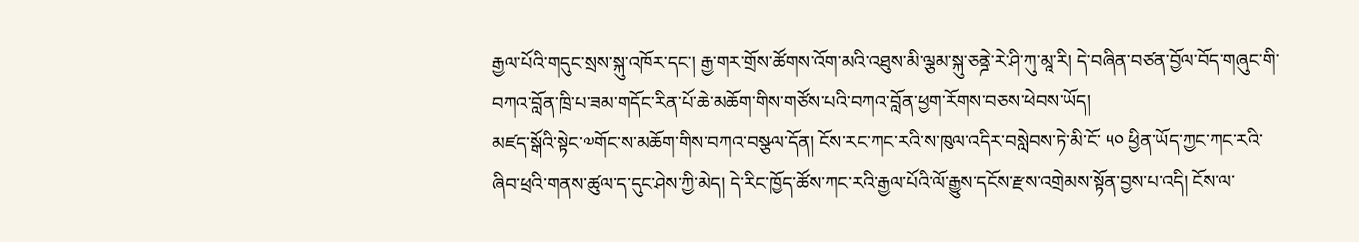རྒྱལ་པོའི་གདུང་སྲས་སྐུ་འཁོར་དང་། རྒྱ་གར་གྲོས་ཚོགས་འོག་མའི་འཐུས་མི་ལྕམ་སྐུ་ཅནྜེ་རེ་ཤི་ཀུ་མཱ་རི། དེ་བཞིན་བཙན་བྱོལ་བོད་གཞུང་གི་བཀའ་བློན་ཁྲི་པ་ཟམ་གདོང་རིན་པོ་ཆེ་མཆོག་གིས་གཙོས་པའི་བཀའ་བློན་ཕྱག་རོགས་བཅས་ཕེབས་ཡོད།
མཛད་སྒོའི་སྟེང་༧གོང་ས་མཆོག་གིས་བཀའ་བསྩལ་དོན། ངོས་རང་ཀང་རའི་ས་ཁུལ་འདིར་བསླེབས་ཏེ་མི་ངོ་ ༥༠ ཕྱིན་ཡོད་ཀྱང་ཀང་རའི་ཞིབ་ཕྲའི་གནས་ཚུལ་ད་དུང་ཤེས་ཀྱི་མེད། དེ་རིང་ཁྱོད་ཚོས་ཀང་རའི་རྒྱལ་པོའི་ལོ་རྒྱུས་དངོས་རྫས་འགྲེམས་སྟོན་བྱས་པ་འདི། ངོས་ལ་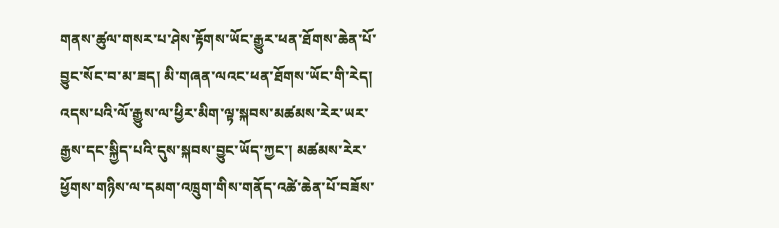གནས་ཚུལ་གསར་པ་ཤེས་རྟོགས་ཡོང་རྒྱུར་ཕན་ཐོགས་ཆེན་པོ་བྱུང་སོང་བ་མ་ཟད། མི་གཞན་ལའང་ཕན་ཐོགས་ཡོང་གི་རེད། འདས་པའི་ལོ་རྒྱུས་ལ་ཕྱིར་མིག་ལྟ་སྐབས་མཚམས་རེར་ཡར་རྒྱས་དང་སྐྱིད་པའི་དུས་སྐབས་བྱུང་ཡོད་ཀྱང་། མཚམས་རེར་ཕྱོགས་གཉིས་ལ་དམག་འཁྲུག་གིས་གནོད་འཚེ་ཆེན་པོ་བཟོས་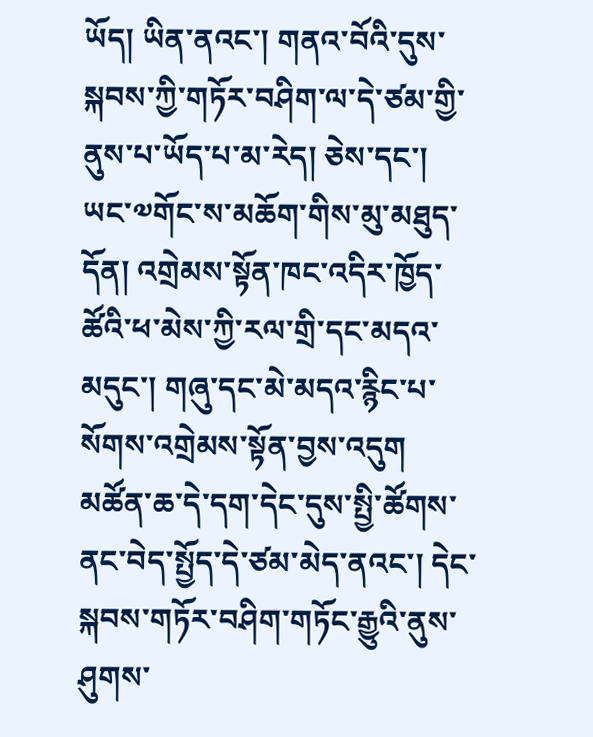ཡོད། ཡིན་ནའང་། གནའ་བོའི་དུས་སྐབས་ཀྱི་གཏོར་བཤིག་ལ་དེ་ཙམ་གྱི་ནུས་པ་ཡོད་པ་མ་རེད། ཅེས་དང་།
ཡང་༧གོང་ས་མཆོག་གིས་མུ་མཐུད་དོན། འགྲེམས་སྟོན་ཁང་འདིར་ཁྱོད་ཚོའི་ཕ་མེས་ཀྱི་རལ་གྲི་དང་མདའ་མདུང་། གཞུ་དང་མེ་མདའ་རྙིང་པ་སོགས་འགྲེམས་སྟོན་བྱས་འདུག མཚོན་ཆ་དེ་དག་དེང་དུས་སྤྱི་ཚོགས་ནང་བེད་སྤྱོད་དེ་ཙམ་མེད་ནའང་། དེང་སྐབས་གཏོར་བཤིག་གཏོང་རྒྱུའི་ནུས་ཤུགས་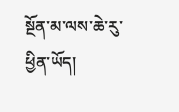སྔོན་མ་ལས་ཆེ་རུ་ཕྱིན་ཡོད།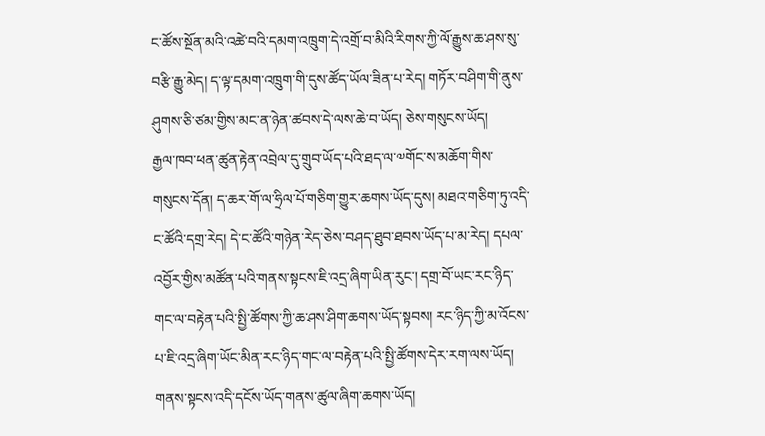ང་ཚོས་སྔོན་མའི་འཚེ་བའི་དམག་འཁྲུག་དེ་འགྲོ་བ་མིའི་རིགས་ཀྱི་ལོ་རྒྱུས་ཆ་ཤས་སུ་བརྩི་རྒྱུ་མེད། ད་ལྟ་དམག་འཁྲུག་གི་དུས་ཚོད་ཡོལ་ཟིན་པ་རེད། གཏོར་བཤིག་གི་ནུས་ཤུགས་ཅི་ཙམ་གྱིས་མང་ན་ཉེན་ཚབས་དེ་ལས་ཆེ་བ་ཡོད། ཅེས་གསུངས་ཡོད།
རྒྱལ་ཁབ་ཕན་ཚུན་རྟེན་འབྲེལ་དུ་གྲུབ་ཡོད་པའི་ཐད་ལ་༧གོང་ས་མཆོག་གིས་གསུངས་དོན། ད་ཆར་གོ་ལ་ཧྲིལ་པོ་གཅིག་གྱུར་ཆགས་ཡོད་དུས། མཐའ་གཅིག་ཏུ་འདི་ང་ཚོའི་དགྲ་རེད། དེ་ང་ཚོའི་གཉེན་རེད་ཅེས་བཤད་ཐུབ་ཐབས་ཡོད་པ་མ་རེད། དཔལ་འབྱོར་གྱིས་མཚོན་པའི་གནས་སྟངས་ཇི་འདྲ་ཞིག་ཡིན་རུང་། དགྲ་བོ་ཡང་རང་ཉིད་གང་ལ་བརྟེན་པའི་སྤྱི་ཚོགས་ཀྱི་ཆ་ཤས་ཤིག་ཆགས་ཡོད་སྟབས། རང་ཉིད་ཀྱི་མ་འོངས་པ་ཇི་འདྲ་ཞིག་ཡོང་མིན་རང་ཉིད་གང་ལ་བརྟེན་པའི་སྤྱི་ཚོགས་དེར་རག་ལས་ཡོད། གནས་སྟངས་འདི་དངོས་ཡོད་གནས་ཚུལ་ཞིག་ཆགས་ཡོད།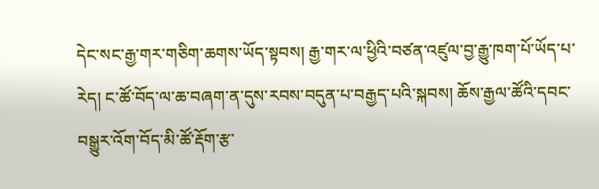དེང་སང་རྒྱ་གར་གཅིག་ཆགས་ཡོད་སྟབས། རྒྱ་གར་ལ་ཕྱིའི་བཙན་འཛུལ་བྱ་རྒྱུ་ཁག་པོ་ཡོད་པ་རེད། ང་ཚོ་བོད་ལ་ཆ་བཞག་ན་དུས་རབས་བདུན་པ་བརྒྱད་པའི་སྐབས། ཆོས་རྒྱལ་ཚོའི་དབང་བསྒྱུར་འོག་བོད་མི་ཚོ་རྡོག་རྩ་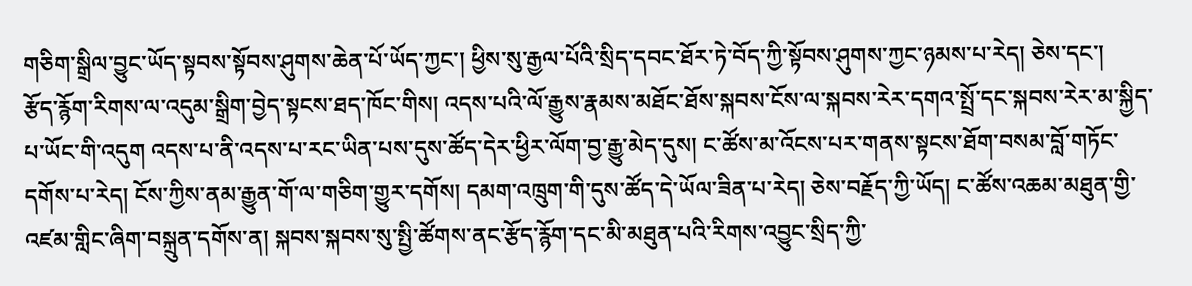གཅིག་སྒྲིལ་བྱུང་ཡོད་སྟབས་སྟོབས་ཤུགས་ཆེན་པོ་ཡོད་ཀྱང་། ཕྱིས་སུ་རྒྱལ་པོའི་སྲིད་དབང་ཐོར་ཏེ་བོད་ཀྱི་སྟོབས་ཤུགས་ཀྱང་ཉམས་པ་རེད། ཅེས་དང་།
རྩོད་རྙོག་རིགས་ལ་འདུམ་སྒྲིག་བྱེད་སྟངས་ཐད་ཁོང་གིས། འདས་པའི་ལོ་རྒྱུས་རྣམས་མཐོང་ཐོས་སྐབས་ངོས་ལ་སྐབས་རེར་དགའ་སྤྲོ་དང་སྐབས་རེར་མ་སྐྱིད་པ་ཡོང་གི་འདུག འདས་པ་ནི་འདས་པ་རང་ཡིན་པས་དུས་ཚོད་དེར་ཕྱིར་ལོག་བྱ་རྒྱུ་མེད་དུས། ང་ཚོས་མ་འོངས་པར་གནས་སྟངས་ཐོག་བསམ་བློ་གཏོང་དགོས་པ་རེད། ངོས་ཀྱིས་ནམ་རྒྱུན་གོ་ལ་གཅིག་གྱུར་དགོས། དམག་འཁྲུག་གི་དུས་ཚོད་དེ་ཡོལ་ཟིན་པ་རེད། ཅེས་བརྗོད་ཀྱི་ཡོད། ང་ཚོས་འཆམ་མཐུན་གྱི་འཛམ་གླིང་ཞིག་བསྐྲུན་དགོས་ན། སྐབས་སྐབས་སུ་སྤྱི་ཚོགས་ནང་རྩོད་རྙོག་དང་མི་མཐུན་པའི་རིགས་འབྱུང་སྲིད་ཀྱི་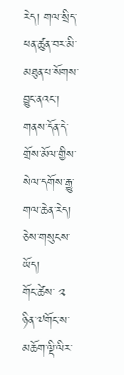རེད། གལ་སྲིད་ཕན་ཚུན་བར་མི་མཐུན་པ་སོགས་བྱུང་ནའང་། གནས་དོན་དེ་གྲོས་མོལ་གྱིས་སེལ་དགོས་རྒྱུ་གལ་ཆེན་རེད། ཅེས་གསུངས་ཡོད།
གོང་ཚེས་ ༢ ཉིན་༧གོང་ས་མཆོག་ལྡི་ལིར་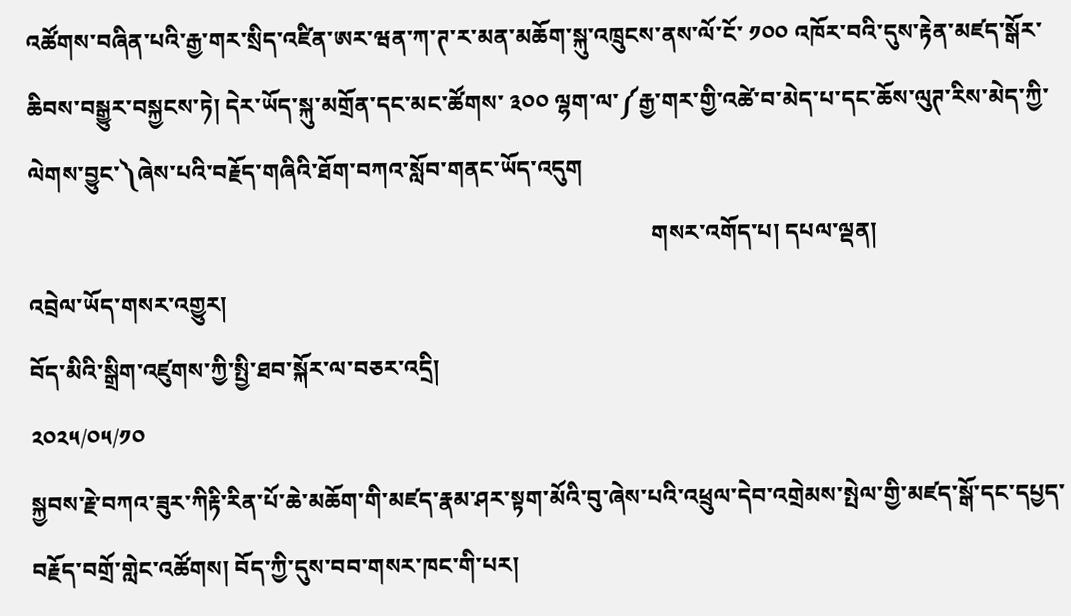འཚོགས་བཞིན་པའི་རྒྱ་གར་སྲིད་འཛིན་ཨར་ཝན་ཀ་ཊ་ར་མན་མཆོག་སྐུ་འཁྲུངས་ནས་ལོ་ངོ་ ༡༠༠ འཁོར་བའི་དུས་རྟེན་མཛད་སྒོར་ཆིབས་བསྒྱུར་བསྐྱངས་ཏེ། དེར་ཡོད་སྐུ་མགྲོན་དང་མང་ཚོགས་ ༣༠༠ ལྷག་ལ་༼རྒྱ་གར་གྱི་འཚེ་བ་མེད་པ་དང་ཆོས་ལུཊ་རིས་མེད་ཀྱི་ལེགས་བྱུང་༽ཞེས་པའི་བརྗོད་གཞིའི་ཐོག་བཀའ་སློབ་གནང་ཡོད་འདུག
                                                                                                             གསར་འགོད་པ། དཔལ་ལྡན།
འབྲེལ་ཡོད་གསར་འགྱུར།
བོད་མིའི་སྒྲིག་འཛུགས་ཀྱི་སྤྱི་ཐབ་སྐོར་ལ་བཅར་འདྲི།
༢༠༢༥/༠༥/༡༠
སྐྱབས་རྗེ་བཀའ་ཟུར་ཀིརྟི་རིན་པོ་ཆེ་མཆོག་གི་མཛད་རྣམ་ཤར་སྟག་མོའི་བུ་ཞེས་པའི་འཕྲུལ་དེབ་འགྲེམས་སྤེལ་གྱི་མཛད་སྒོ་དང་དཔྱད་བརྗོད་བགྲོ་གླེང་འཚོགས། བོད་ཀྱི་དུས་བབ་གསར་ཁང་གི་པར།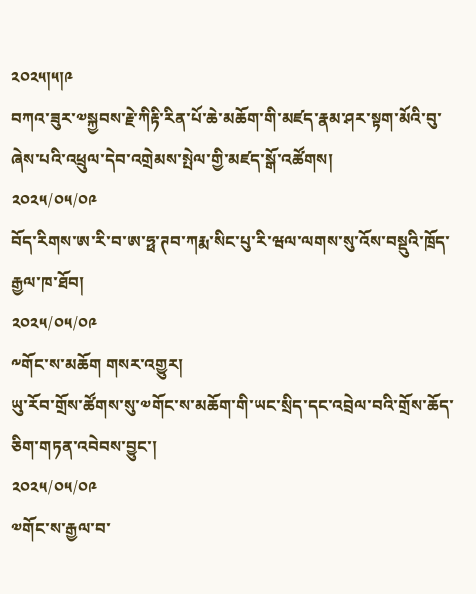༢༠༢༥།༥།༩
བཀའ་ཟུར་༧སྐྱབས་རྗེ་ཀིརྟི་རིན་པོ་ཆེ་མཆོག་གི་མཛད་རྣམ་ཤར་སྟག་མོའི་བུ་ཞེས་པའི་འཕྲུལ་དེབ་འགྲེམས་སྤེལ་གྱི་མཛད་སྒོ་འཚོགས།
༢༠༢༥/༠༥/༠༩
བོད་རིགས་ཨ་རི་བ་ཨ་ཧྥ་ཊབ་ཀརྨ་སིང་པུ་རི་ཝལ་ལགས་སུ་འོས་བསྡུའི་ཁྲོད་རྒྱལ་ཁ་ཐོབ།
༢༠༢༥/༠༥/༠༩
༸གོང་ས་མཆོག གསར་འགྱུར།
ཡུ་རོབ་གྲོས་ཚོགས་སུ་༧གོང་ས་མཆོག་གི་ཡང་སྲིད་དང་འབྲེལ་བའི་གྲོས་ཆོད་ཅིག་གཏན་འབེབས་བྱུང་།
༢༠༢༥/༠༥/༠༩
༧གོང་ས་རྒྱལ་བ་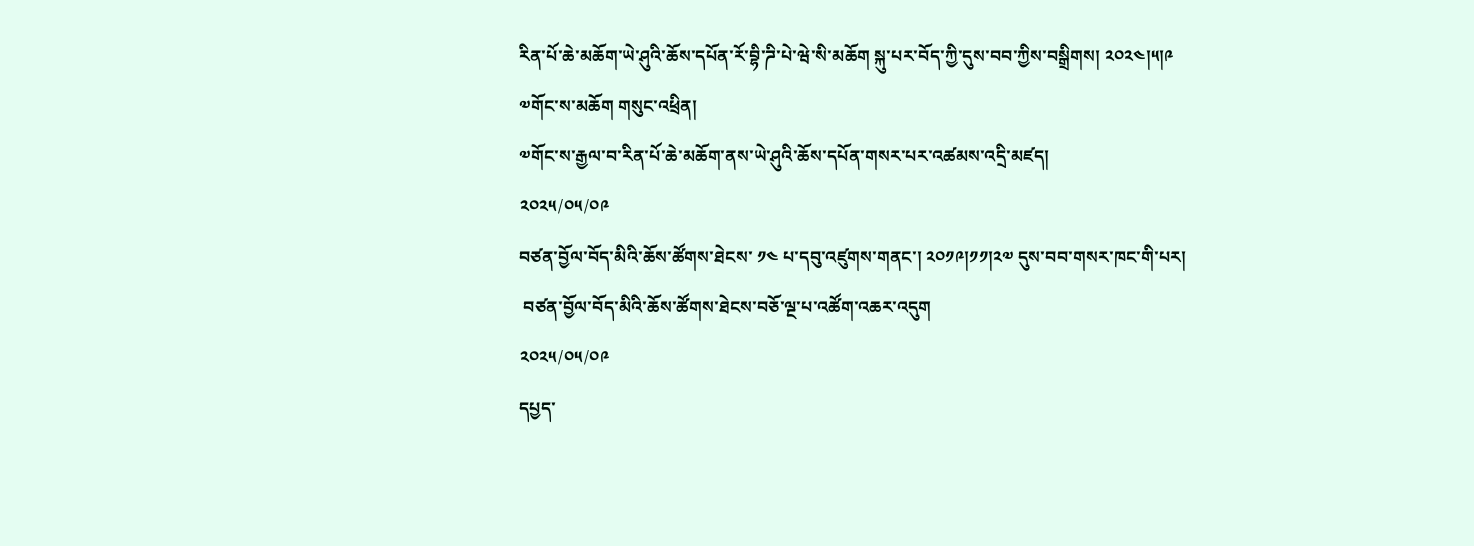རིན་པོ་ཆེ་མཆོག་ཡེ་ཤུའི་ཆོས་དཔོན་རོ་བྷི་ཌི་པེ་ཝེ་སི་མཆོག སྐུ་པར་བོད་ཀྱི་དུས་བབ་ཀྱིས་བསྒྲིགས། ༢༠༢༤།༥།༩
༧གོང་ས་མཆོག གསུང་འཕྲིན།
༧གོང་ས་རྒྱལ་བ་རིན་པོ་ཆེ་མཆོག་ནས་ཡེ་ཤུའི་ཆོས་དཔོན་གསར་པར་འཚམས་འདྲི་མཛད།
༢༠༢༥/༠༥/༠༩
བཙན་བྱོལ་བོད་མིའི་ཆོས་ཚོགས་ཐེངས་ ༡༤ པ་དབུ་འཛུགས་གནང་། ༢༠༡༩།༡༡།༢༧ དུས་བབ་གསར་ཁང་གི་པར།
 བཙན་བྱོལ་བོད་མིའི་ཆོས་ཚོགས་ཐེངས་བཅོ་ལྔ་པ་འཚོག་འཆར་འདུག
༢༠༢༥/༠༥/༠༩
དཔྱད་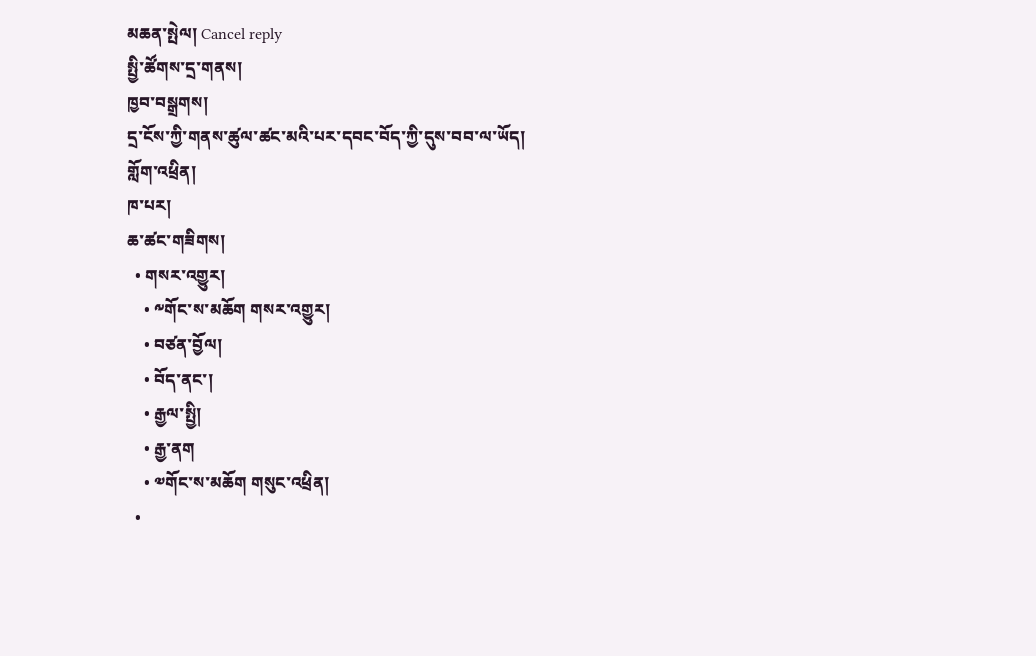མཆན་སྤེལ། Cancel reply
སྤྱི་ཚོགས་དྲ་གནས།
ཁྱབ་བསྒྲགས།
དྲ་ངོས་ཀྱི་གནས་ཚུལ་ཚང་མའི་པར་དབང་བོད་ཀྱི་དུས་བབ་ལ་ཡོད།
གློག་འཕྲིན།
ཁ་པར།
ཆ་ཚང་གཟིགས།
  • གསར་འགྱུར།
    • ༸གོང་ས་མཆོག གསར་འགྱུར།
    • བཙན་བྱོལ།
    • བོད་ནང་།
    • རྒྱལ་སྤྱི།
    • རྒྱ་ནག
    • ༧གོང་ས་མཆོག གསུང་འཕྲིན།
  •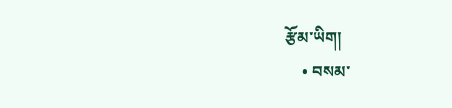རྩོམ་ཡིག།
    • བསམ་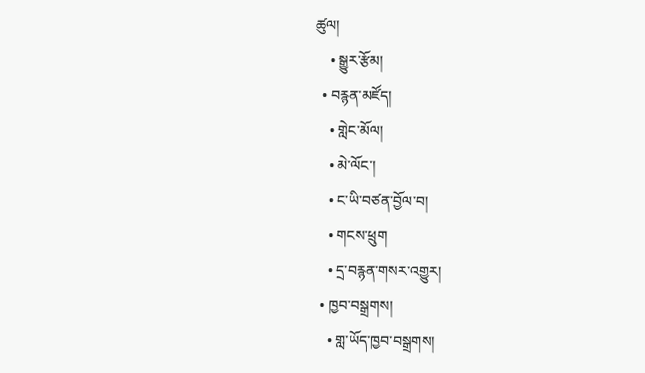ཚུལ།
    • སྒྱུར་རྩོམ།
  • བརྙན་མཛོད།
    • གླེང་མོལ།
    • མེ་ལོང་།
    • ང་ཡི་བཙན་བྱོལ་བ།
    • གངས་ཕྲུག
    • དྲ་བརྙན་གསར་འགྱུར།
  • ཁྱབ་བསྒྲགས།
    • གླ་ཡོད་ཁྱབ་བསྒྲགས།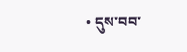• དུས་བབ་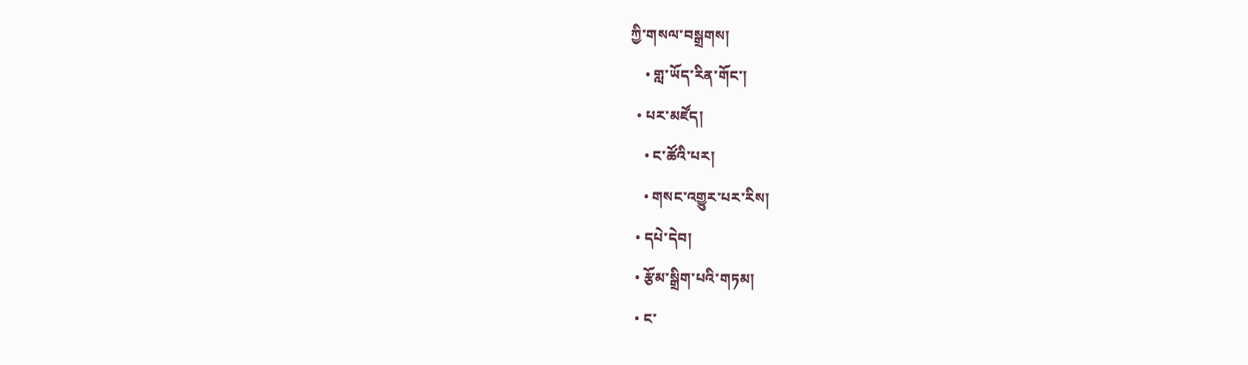ཀྱི་གསལ་བསྒྲགས།
    • གླ་ཡོད་རིན་གོང་།
  • པར་མཛོད།
    • ང་ཚོའི་པར།
    • གསང་འགྱུར་པར་རིས།
  • དཔེ་དེབ།
  • རྩོམ་སྒྲིག་པའི་གཏམ།
  • ང་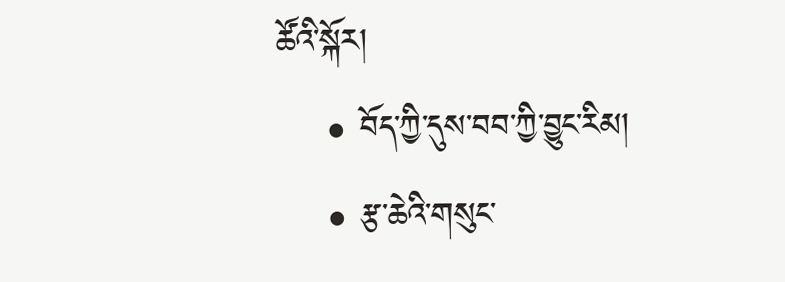ཚོའི་སྐོར།
    • བོད་ཀྱི་དུས་བབ་ཀྱི་བྱུང་རིམ།
    • རྩ་ཆེའི་གསུང་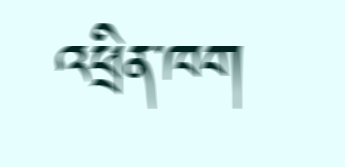འཕྲིན་ཁག